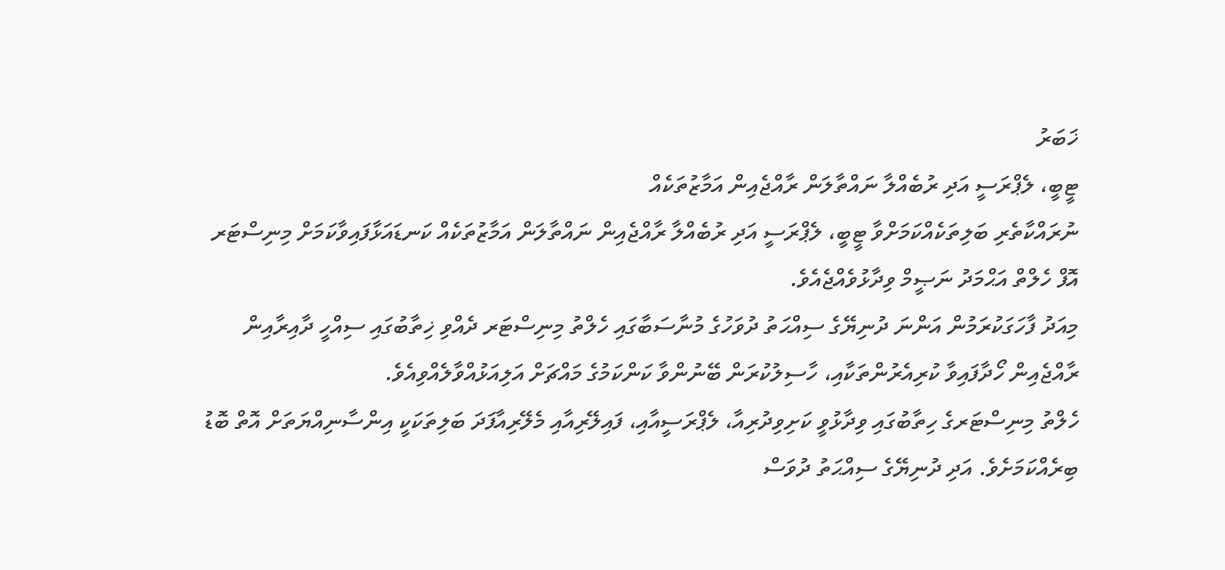ޚަބަރު
ޓީބީ، ލެޕްރަސީ އަދި ރުބެއްލާ ނައްތާލަން ރާއްޖެއިން އަމާޒުތަކެއް
ނުރައްކާތެރި ބަލިތަކެއްކަމަށްވާ ޓީބީ، ލެޕްރަސީ އަދި ރުބެއްލާ ރާއްޖެއިން ނައްތާލަން އަމާޒުތަކެއް ކަނޑައަޅާފައިވާކަމަށް މިނިސްޓަރ އޮފް ހެލްތް އަޙްމަދު ނަޞީމް ވިދާޅުވެއްޖެއެވެ.
މިއަދު ފާހަގަކުރަމުން އަންނަ ދުނިޔޭގެ ސިއްޙަތު ދުވަހުގެ މުނާސަބާގައި ހެލްތު މިނިސްޓަރ ދެއްވި ޚިތާބުގައި ސިއްހީ ދާއިރާއިން ރާއްޖެއިން ހޯދާފައިވާ ކުރިއެރުންތަކާއި، ހާސިލުކުރަން ބޭނުންވާ ކަންކަމުގެ މައްޗަށް އަލިއަޅުއްވާލެއްވިއެވެ.
ހެލްތު މިނިސްޓަރގެ ހިތާބުގައި ވިދާޅުވީ ކަށިވިދުރިއާ، ލެޕްރަސީއާއި، ފައިލޭރިއާއި މެލޭރިއާފަދަ ބަލިތަކަކީ އިންސާނިއްޔަތަށް އޮތް ބޮޑު ބިރެއްކަމަށެވެ. އަދި ދުނިޔޭގެ ސިއްޙަތު ދުވަސް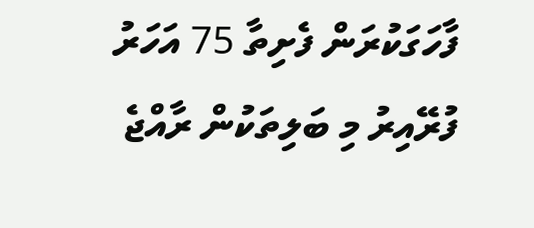ފާހަގަކުރަން ފެށިތާ 75 އަހަރު ފުރޭއިރު މި ބަލިތަކުން ރާއްޖެ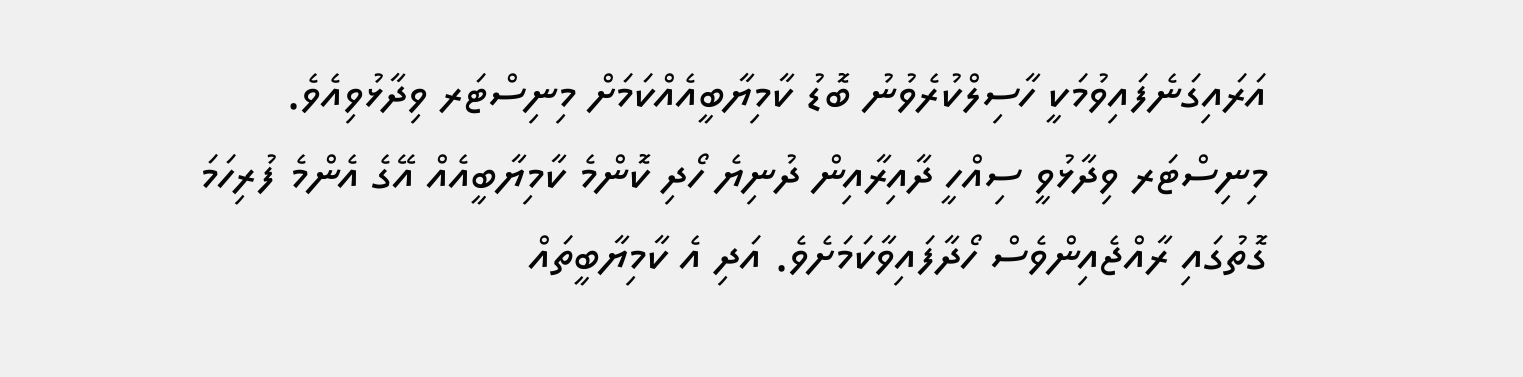އަރައިގަނެފައިވުމަކީ ހާސިލްކުރެވުނު ބޮޑު ކާމިޔާބީއެއްކަމަށް މިނިސްޓަރ ވިދާޅުވިއެވެ.
މިނިސްޓަރ ވިދާޅުވީ ސިއްހީ ދާއިރާއިން ދުނިޔެ ހޯދި ކޮންމެ ކާމިޔާބީއެއް އޭގެ އެންމެ ފުރިހަމަ ގޮތުގައި ރާއްޖެއިންވެސް ހޯދާފައިވާކަމަށެވެ. އަދި އެ ކާމިޔާބީތައް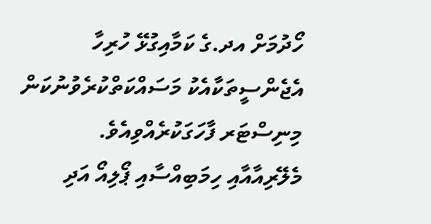ހޯދުމަށް އދ.ގެ ކަމާއިގުޅޭ ހުރިހާ އެޖެންސީތަކާއެކު މަސައްކަތްކުރެވުނުކަން މިނިސްޓަރ ފާހަގަކުރެއްވިއެވެ.
މެލޭރިއާއާއި ހިމަބިއްސާއި ޕޯލިއޯ އަދި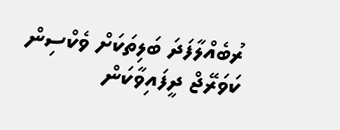ރުބެއްލާފަދަ ބަލިތަކަށް ވެކްސިން ކަވަރޭޖް ދީފައިވާކަން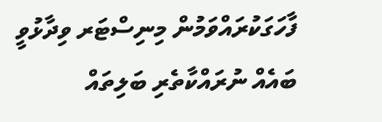ފާހަގަކުރައްވަމުން މިނިސްޓަރ ވިދާޅުވީ ބައެއް ނުރައްކާތެރި ބަލިތައް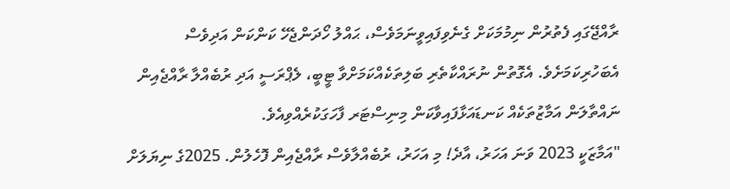ރާއްޖޭގައި ފެތުރުން ނިމުމަކަށް ގެނެވިފައިވީނަމަވެސް، ޙައްލު ހޯދަންޖެހޭ ކަންކަން އަދިވެސް އެބަހުރިކަމަށެވެ. އެގޮތުން ނުރައްކާތެރި ބަލިތަކެއްކަމަށްވާ ޓީބީ، ލެޕްރަސީ އަދި ރުބެއްލާ ރާއްޖެއިން ނައްތާލަން އަމާޒުތަކެއް ކަނޑައަޅާފައިވާކަން މިނިސްޓަރ ފާހަގަކުރެއްވިއެވެ.
"އަމާޒަކީ 2023 ވަނަ އަހަރު، އާދެ! މި އަހަރު، ރުބެއްލާވެސް ރާއްޖެއިން ފޮހެލުން. 2025ގެ ނިޔަލަށް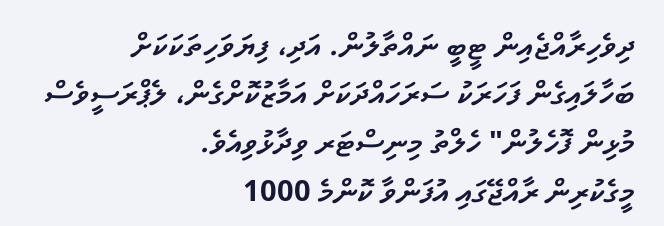ދިވެހިރާއްޖެއިން ޓީބީ ނައްތާލުން. އަދި، ފިޔަވަހިތަކަކަށް ބަހާލައިގެން ފަހަރަކު ސަރަހައްދަކަށް އަމާޒުކޮށްގެން، ލެޕްރަސީވެސް މުޅިން ފޮހެލުން" ހެލްތު މިނިސްޓަރ ވިދާޅުވިއެވެ.
މީގެކުރިން ރާއްޖޭގައި އުފަންވާ ކޮންމެ 1000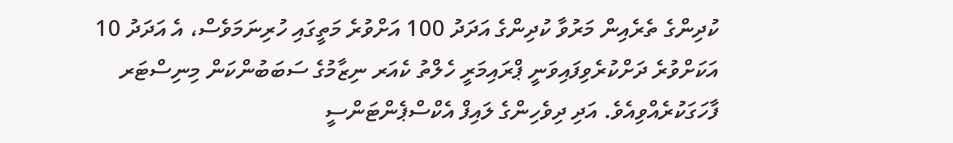ކުދިންގެ ތެރެއިން މަރުވާ ކުދިންގެ އަދަދު 100 އަށްވުރެ މަތީގައި ހުރިނަމަވެސް، އެ އަދަދު 10 އަކަށްވުރެ ދަށްކުރެވިފައިވަނީ ޕްރައިމަރީ ހެލްތު ކެއަރ ނިޒާމުގެ ސަބަބުންކަން މިނިސްޓަރ ފާހަގަކުރެއްވިއެވެ. އަދި ދިވެހިންގެ ލައިފް އެކްސްޕެންޓަންސީ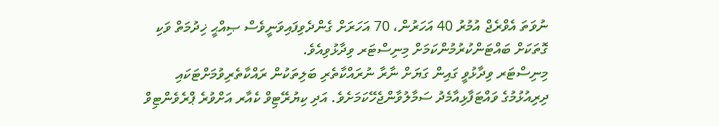ނުވަތަ އެވްރެޖް އުމުރު 40 އަހަރުން، 70 އަހަރަށް ގެންދެވިފައިވަނީވެސް ޞިއްޙީ ޚިދުމަތް ވަކި ގޮތަކަށް ބައްޓަންކުރުމުންކަމަށް މިނިސްޓަރ ވިދާޅުވިއެވެ.
މިނިސްޓަރ ވިދާޅުވީ ގައިން ގަޔަށް ނާރާ ނުރައްކާތެރި ބަލިތަކުން ރައްކާތެރިވުމަށްޓަކައި ދިރިއުޅުމުގެ ވައްޓަފާޅިއާމެދު ސަމާލުވާންޖެހޭކަމަށެވެ. އަދި ކިޔުރޭޓިވް ކެއާރ އަށްވުރެ ޕްރެވެންޓިވް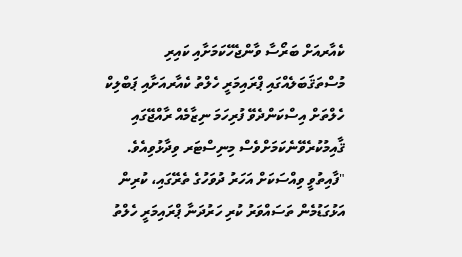ކެއާރއަށް ބަރޯސާ ވާންޖެހޭކަމަށާއި ކައިރި މުސްތަޤަބަލެއްގައި ޕްރައިމަރީ ހެލްތު ކެއާރއަށާއި ޕަބްލިކް ހެލްތަށް އިސްކަންދެވޭ ފުރިހަމަ ނިޒާމެއް ރާއްޖޭގައި ޤާއިމުކުރެވޭނެކަމަށްވެސް މިނިސްޓަރ ވިދާޅުވިއެވެ.
"ފާއިތުވީ ވިއްސަކަށް އަހަރު ދުވަހުގެ ތެރޭގައި، ކުރިން އަޅުގަޑުމެން ތަސައްވަރު ކުރި ހަރުދަނާ ޕްރައިމަރީ ހެލްތު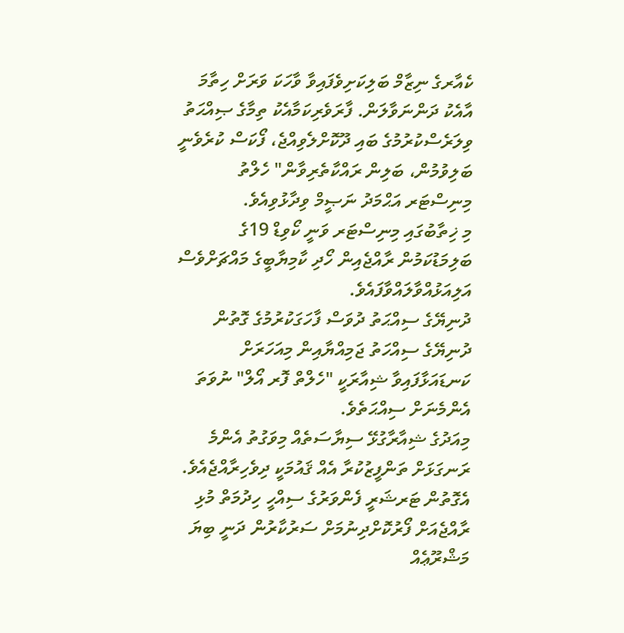ކެއާރގެ ނިޒާމް ބަލިކަށިވެފައިވާ ވާހަކަ ވަރަށް ހިތާމަ އާއެކު ދަންނަވާލަން. ފާރަވެރިކަމާއެކު ތިމާގެ ޞިއްޙަތު ވިލަރެސްކުރުމުގެ ބައި ދޫކޮށްލެވިއްޖެ، ފޯކަސް ކުރެވެނީ ބަލިވުމުން، ބަލިން ރައްކާތެރިވާން" ހެލްތު މިނިސްޓަރ އަޙްމަދު ނަޞީމް ވިދާޅުވިއެވެ.
މި ޚިތާބުގައި މިނިސްޓަރ ވަނީ ކޯވިޑް 19ގެ ބަލިމަޑުކަމުން ރާއްޖެއިން ހޯދި ކާމިޔާބީގެ މައްޗަށްވެސް އަލިއަޅުއްވާލައްވާފައެވެ.
ދުނިޔޭގެ ސިއްޙަތު ދުވަސް ފާހަގަކުރުމުގެ ގޮތުން ދުނިޔޭގެ ސިއްހަތު ޖަމިއްޔާއިން މިއަހަރަށް ކަނޑައަޅާފައިވާ ޝިއާރަކީ "ހެލްތް ފޮރ އޯލް" ނުވަތަ އެންމެނަށް ސިއްޙަތެވެ.
މިއަދުގެ ޝިއާރާގުޅޭ ސިޔާސަތެއް މިވަގުތު އެންމެ ރަނގަޅަށް ތަންފީޒުކުރާ އެއް ޤައުމަކީ ދިވެހިރާއްޖެއެވެ. އެގޮތުން ޓަރޝަރީ ފެންވަރުގެ ސިއްހީ ހިދުމަތް މުޅި ރާއްޖެއަށް ފޯރުކޮށްދިނުމަށް ސަރުކާރުން ދަނީ ބިޔަ މަޝްރޫޢެއް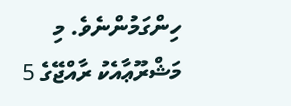ހިންގަމުންނެވެ. މި މަޝްރޫޢާއެކު ރާއްޖޭގެ 5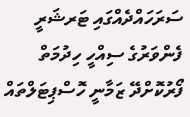ސަރަހައްދެއްގައި ޓަރޝަރީ ފެންވަރުގެ ސިއްހީ ހިދުމަތް ފޯރުކޮށްދޭ ޒަމާނީ ހޮސްޕިޓަލްތައް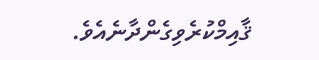ޤާއިމްކުރެވިގެންދާނެއެވެ.